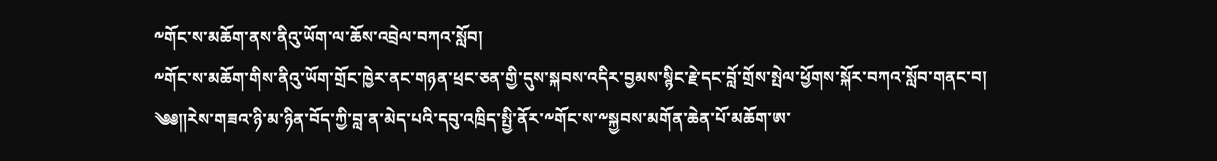༸གོང་ས་མཆོག་ནས་ནིའུ་ཡོག་ལ་ཆོས་འབྲེལ་བཀའ་སློབ།
༸གོང་ས་མཆོག་གིས་ནིའུ་ཡོག་གྲོང་ཁྱེར་ནང་གཉན་ཕྲང་ཅན་གྱི་དུས་སྐབས་འདིར་བྱམས་སྙིང་རྗེ་དང་བློ་གྲོས་སྤེལ་ཕྱོགས་སྐོར་བཀའ་སློབ་གནང་བ།
༄༅༎རེས་གཟའ་ཉི་མ་ཉིན་བོད་ཀྱི་བླ་ན་མེད་པའི་དབུ་འཁྲིད་སྤྱི་ནོར་༸གོང་ས་༸སྐྱབས་མགོན་ཆེན་པོ་མཆོག་ཨ་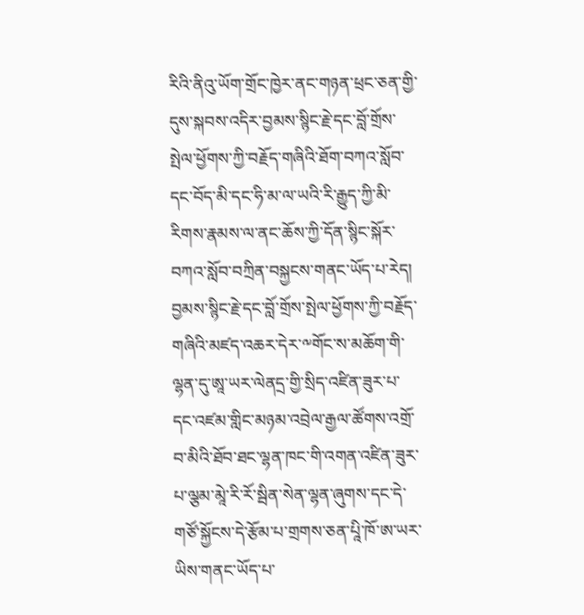རིའི་ནིའུ་ཡོག་གྲོང་ཁྱེར་ནང་གཉན་ཕྲང་ཅན་གྱི་དུས་སྐབས་འདིར་བྱམས་སྙིང་རྗེ་དང་བློ་གྲོས་སྤེལ་ཕྱོགས་ཀྱི་བརྗོད་གཞིའི་ཐོག་བཀའ་སློབ་དང་བོད་མི་དང་ཧི་མ་ལ་ཡའི་རི་རྒྱུད་ཀྱི་མི་རིགས་རྣམས་ལ་ནང་ཆོས་ཀྱི་དོན་སྙིང་སྐོར་བཀའ་སློབ་བཀྲིན་བསྐྱངས་གནང་ཡོད་པ་རེད།
བྱམས་སྙིང་རྗེ་དང་བློ་གྲོས་སྤེལ་ཕྱོགས་ཀྱི་བརྗོད་གཞིའི་མཛད་འཆར་དེར་༸གོང་ས་མཆོག་གི་ལྷན་དུ་ཨཱ་ཡར་ལེནདྲ་གྱི་སྲིད་འཛིན་ཟུར་པ་དང་འཛམ་གླིང་མཉམ་འབྲེལ་རྒྱལ་ཚོགས་འགྲོ་བ་མིའི་ཐོབ་ཐང་ལྷན་ཁང་གི་འགན་འཛིན་ཟུར་པ་ལྕམ་མཱེ་རི་རོ་སྦིན་སེན་ལྷན་ཞུགས་དང་དེ་གཙོ་སྐྱོངས་དེ་རྩོམ་པ་གྲགས་ཅན་པཱི་ཁོ་ཨ་ཡར་ཡིས་གནང་ཡོད་པ་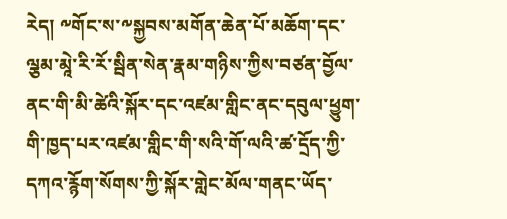རེད། ༸གོང་ས་༸སྐྱབས་མགོན་ཆེན་པོ་མཆོག་དང་ལྕམ་མཱེ་རི་རོ་སྦིན་སེན་རྣམ་གཉིས་ཀྱིས་བཙན་བྱོལ་ནང་གི་མི་ཚེའི་སྐོར་དང་འཛམ་གླིང་ནང་དབུལ་ཕྱུག་གི་ཁྱད་པར་འཛམ་གླིང་གི་སའི་གོ་ལའི་ཚ་དྲོད་ཀྱི་དཀའ་རྙོག་སོགས་ཀྱི་སྐོར་གླེང་མོལ་གནང་ཡོད་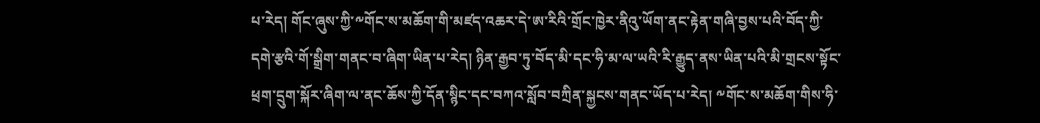པ་རེད། གོང་ཞུས་ཀྱི་༸གོང་ས་མཆོག་གི་མཛད་འཆར་དེ་ཨ་རིའི་གྲོང་ཁྱེར་ནིའུ་ཡོག་ནང་རྟེན་གཞི་བྱས་པའི་བོད་ཀྱི་དགེ་རྩའི་གོ་སྒྲིག་གནང་བ་ཞིག་ཡིན་པ་རེད། ཉིན་རྒྱབ་ཏུ་བོད་མི་དང་ཧི་མ་ལ་ཡའི་རི་རྒྱུད་ནས་ཡིན་པའི་མི་གྲངས་སྟོང་ཕྲག་དྲུག་སྐོར་ཞིག་ལ་ནང་ཆོས་ཀྱི་དོན་སྙིང་དང་བཀའ་སློབ་བཀྲིན་སྐྱངས་གནང་ཡོད་པ་རེད། ༸གོང་ས་མཆོག་གིས་ཧི་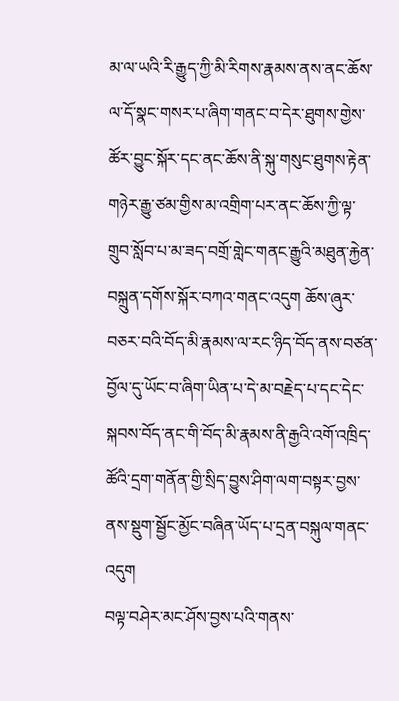མ་ལ་ཡའི་རི་རྒྱུད་ཀྱི་མི་རིགས་རྣམས་ནས་ནང་ཆོས་ལ་དོ་སྣང་གསར་པ་ཞིག་གནང་བ་དེར་ཐུགས་གྱེས་ཚོར་བྱུང་སྐོར་དང་ནང་ཆོས་ནི་སྐུ་གསུང་ཐུགས་རྟེན་གཉེར་རྒྱུ་ཙམ་གྱིས་མ་འགྲིག་པར་ནང་ཆོས་ཀྱི་ལྟ་གྲུབ་སློབ་པ་མ་ཟད་བགྲོ་གླེང་གནང་རྒྱུའི་མཐུན་རྐྱེན་བསྐྲུན་དགོས་སྐོར་བཀའ་གནང་འདུག ཆོས་ཞུར་བཅར་བའི་བོད་མི་རྣམས་ལ་རང་ཉིད་བོད་ནས་བཙན་བྱོལ་དུ་ཡོང་བ་ཞིག་ཡིན་པ་དེ་མ་བརྗེད་པ་དང་དེང་སྐབས་བོད་ནང་གི་བོད་མི་རྣམས་ནི་རྒྱའི་འགོ་འཁྲིད་ཚོའི་དྲག་གནོན་གྱི་སྲིད་བྱུས་ཤིག་ལག་བསྟར་བྱས་ནས་སྡུག་སྦྱོང་མྱོང་བཞིན་ཡོད་པ་དྲན་བསྐུལ་གནང་འདུག
བལྟ་བཤེར་མང་ཤོས་བྱས་པའི་གནས་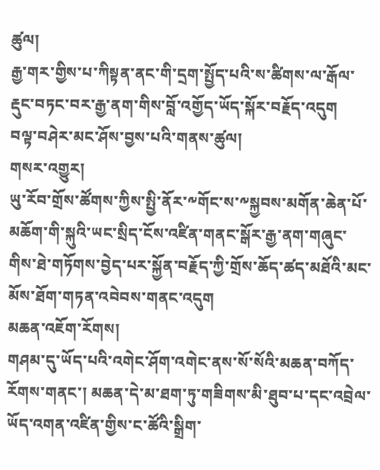ཚུལ།
རྒྱ་གར་གྱིས་པ་ཀིསྟན་ནང་གི་དྲག་སྤྱོད་པའི་ས་ཚིགས་ལ་རྒོལ་རྡུང་བཏང་བར་རྒྱ་ནག་གིས་བློ་འགྱོད་ཡོད་སྐོར་བརྗོད་འདུག
བལྟ་བཤེར་མང་ཤོས་བྱས་པའི་གནས་ཚུལ།
གསར་འགྱུར།
ཡུ་རོབ་གྲོས་ཚོགས་ཀྱིས་སྤྱི་ནོར་༸གོང་ས་༸སྐྱབས་མགོན་ཆེན་པོ་མཆོག་གི་སྐུའི་ཡང་སྲིད་ངོས་འཛིན་གནང་སྒོར་རྒྱ་ནག་གཞུང་གིས་ཐེ་གཏོགས་བྱེད་པར་སྐྱོན་བརྗོད་ཀྱི་གྲོས་ཆོད་ཚད་མཐོའི་མང་མོས་ཐོག་གཏན་འབེབས་གནང་འདུག
མཆན་འཇོག་རོགས།
གཤམ་དུ་ཡོད་པའི་འགེང་ཤོག་འགེང་ནས་སོ་སོའི་མཆན་བཀོད་རོགས་གནང་། མཆན་དེ་མ་ཐག་ཏུ་གཟིགས་མི་ཐུབ་པ་དང་འབྲེལ་ཡོད་འགན་འཛིན་གྱིས་ང་ཚོའི་སྒྲིག་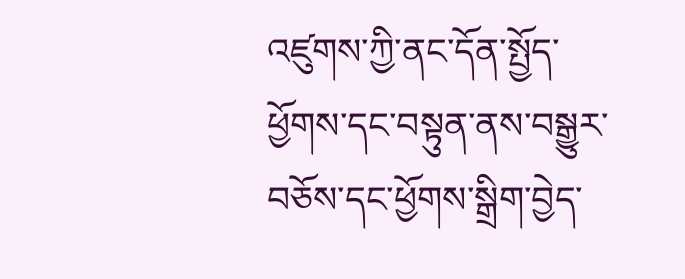འཛུགས་ཀྱི་ནང་དོན་སྤྱོད་ཕྱོགས་དང་བསྟུན་ནས་བསྒྱུར་བཅོས་དང་ཕྱོགས་སྒྲིག་བྱེད་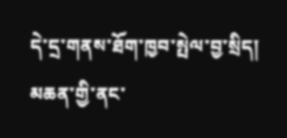དེ་དྲ་གནས་ཐོག་ཁྱབ་སྤེལ་བྱ་སྲིད། མཆན་གྱི་ནང་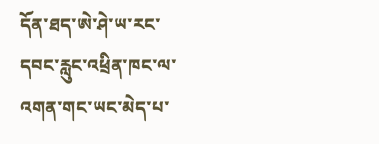དོན་ཐད་ཨེ་ཤེ་ཡ་རང་དབང་རླུང་འཕྲིན་ཁང་ལ་འགན་གང་ཡང་མེད་པ་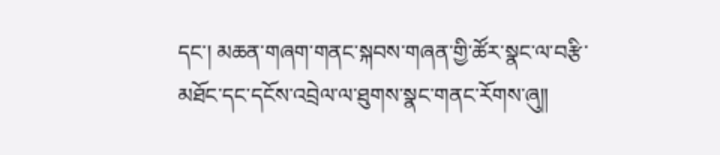དང་། མཆན་གཞག་གནང་སྐབས་གཞན་གྱི་ཚོར་སྣང་ལ་བརྩི་མཐོང་དང་དངོས་འབྲེལ་ལ་ཐུགས་སྣང་གནང་རོགས་ཞུ༎